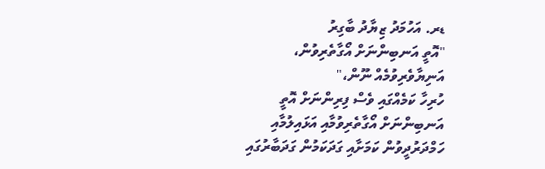ޑރ. އަހުމަދު ޒިޔާދު ބާގިރު
"އޮތީ އަނބިންނަށް އޯގާތެރިވުން، އަނިޔާވެރިވުމެއް ނޫން،"
ހުރިހާ ކަމެއްގައި ވެސް ފިރިންނަށް އޮތީ އަނބިންނަށް އޯގާތެރިވުމާއި އަޅައިލުމާއި ހަމްދަރުދީވުން ކަމަށާއި ގަދަކަމުން ގަދަބާރުގައި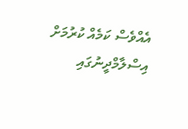އެއްވެސް ކަމެއް ކުރުމަށް އިސްލާމްދީނުގައި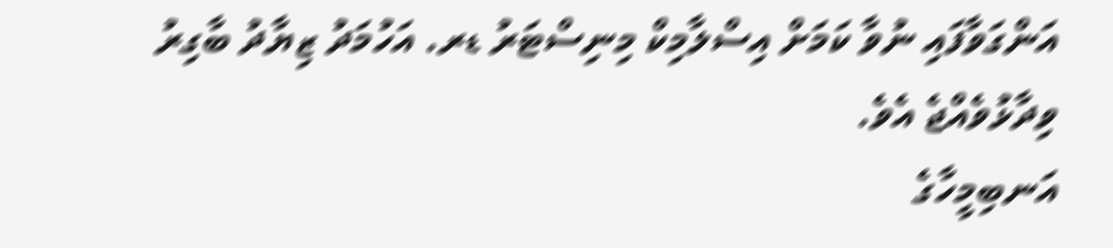އަންގަވާފައި ނުވާ ކަމަށް އިސްލާމިކް މިނިސްޓަރު ޑރ. އަހުމަދު ޒިޔާދު ބާގިރު ވިދާޅުވެއްޖެ އެވެ.
އަނބިމީހާގެ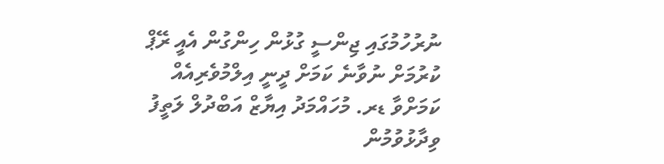ނުރުހުމުގައި ޖިންސީ ގުޅުން ހިންގުން އެއީ ރޭޕް ކުރުމަށް ނުވާނެ ކަމަށް ދީނީ އިލްމުވެރިއެއް ކަމަށްވާ ޑރ. މުހައްމަދު އިޔާޒް އަބްދުލް ލަތީފު ވިދާޅުވުމުން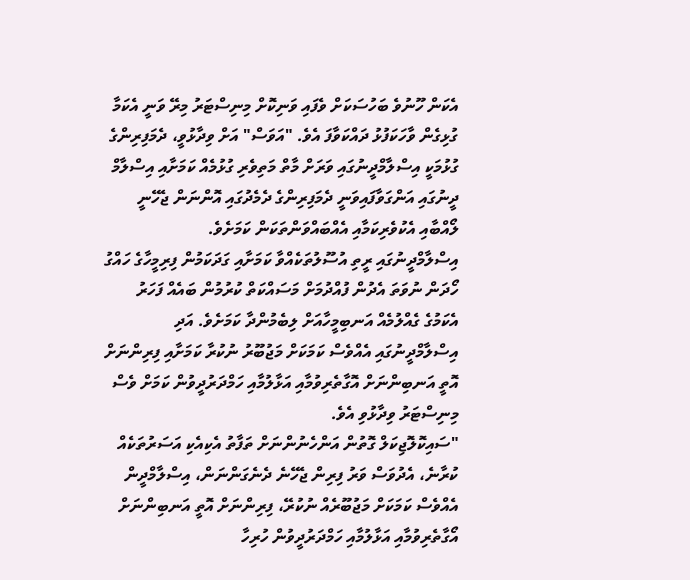އެކަން ހޫނުވެ ބަހުސަކަށް ވެފައި ވަނިކޮށް މިނިސްޓަރު މިރޭ ވަނީ އެކަމާ ގުޅިގެން ވާހަކަފުޅު ދައްކަވާފަ އެވެ. "އަވަސް" އަށް ވިދާޅުވީ، ދެމަފިރިންގެ ގުޅުމަކީ އިސްލާމްދީނުގައި ވަރަށް މާތް މަތިވެރި ގުޅުމެއް ކަމަށާއި އިސްލާމް ދީނުގައި އަންގަވާފައިވަނީ ދެމަފިރިންގެ ދެމެދުގައި އޮންނަން ޖެހޭނީ ލޯއްބާއި އެކުވެރިކަމާއި އެއްބައްވަންތަކަން ކަމަށެވެ.
އިސްލާމްދީނުގައި ރީތި އުސޫލުތަކެއްވާ ކަމަށާއި ގަދަކަމުން ފިރިމީހާގެ ހައްގު ހޯދަން ނުވަތަ އެދުން ފުއްދުމަށް މަސައްކަތް ކުރުމުން ބައެއް ފަހަރު އެކަމުގެ ގެއްލުމެއް އަނބިމީހާއަށް ލިބެމުންދާ ކަމަށެވެ. އަދި އިސްލާމްދީނުގައި އެއްވެސް ކަމަކަށް މަޖުބޫރު ނުކުރާ ކަމަށާއި ފިރިންނަށް އޮތީ އަނބިންނަށް އޮގާތެރިވުމާއި އަޅާލުމާއި ހަމްދަރުދީވުން ކަމަށް ވެސް މިނިސްޓަރު ވިދާޅުވި އެވެ.
"ސައިކޮލޮޖިކަލް ގޮތުން އަންހެނުންނަށް ތަފާތު އެކިއެކި އަސަރުތަކެއް ކުރާނެ، އެދުވަސް ވަރު ފިރިން ޖެހޭނެ ދެނެގަންނަން، އިސްލާމްދީން އެއްވެސް ކަމަކަށް މަޖުބޫރެއް ނުކުރޭ، ފިރިންނަށް އޮތީ އަނބިންނަށް އޯގާތެރިވުމާއި އަޅާލުމާއި ހަމްދަރުދީވުން ހުރިހާ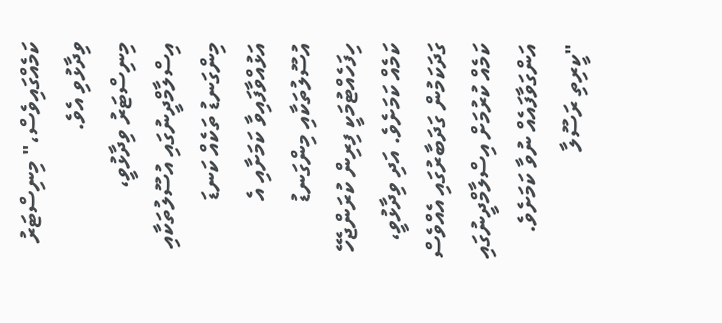ކަމެއްގައިވެސް،" މިނިސްޓަރު ވިދާޅުވި އެވެ.
މިނިސްޓަރު ވިދާޅުވީ، އިސްލާމްދީނުގައި އުސޫލުތަކާއި މިންގަނޑު ތަކެއް ކަނޑަ އަޅުއްވާފައިވާ ކަމަށާއި އެ އުސޫލުތަކާއި މިންގަނޑު ހިފަހެއްޓުމަކީ ފިރިން ކުރަންޖެހޭ ކަމެއް ކަމަށެވެ. އަދި ވިދާޅުވީ، ގަދަކަމުން ގަދަބާރުގައި އެއްވެސް ކަމެއް ކުރުމަށް އިސްލާމްދީނުގައި އަންގަވާފައެއް ނުވާ ކަމަށެވެ.
"ކީރިތި ރަސޫލާ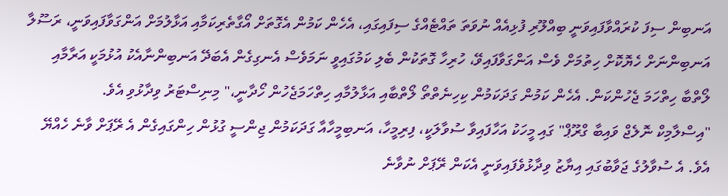އަނބިން ސިފަ ކުރައްވާފައިވަނީ ބިއްލޫރި ފުޅިއެއް ނުވަތަ ތައްޓެއްގެ ސިފައިގައި، އެހެން ކަމުން އެގޮތަށް އޯގާތެރިކަމާއި އަޅާލުމަށް އަންގަވާފައިވަނީ، ރަސޫލާ އަނބިންނަށް ހެޔޮކޮށް ހިތުމަށް ވެސް އަންގަވާފައިވޭ، ހުރިހާ ގޮތަކުން ބެލި ކަމުގައިވީ ނަމަވެސް އެނގިގެން އެބަދޭ އަނބިންނާއެކު އުޅުމަކީ އަރާމާއި ލޯތްބާ ހިތްހަމަ ޖެހުންކަން. އެހެން ކަމުން ގަދަކަމުން ކިހިނެތްތޯ ލޯތްބާއި އަޅާލުމާއި ހިތްހަމަޖެހުން ހޯދާނީ،" މިނިސްޓަރު ވިދާޅުވި އެވެ.
"އިސްލާމިކް ނޮލެޖް ވައިބާ ގްރޫޕް" ގައި މީހަކު އަހާފައިވާ ސުވާލަކީ، ފިރިމީހާ، އަނބިމީހާއާ ގަދަކަމުން ޖިންސީ ގުޅުން ހިންގައިގެން އެ ރޭޕަށް ވާނެ ހެއްޔޭ އެވެ. އެ ސުވާލުގެ ޖަވާބުގައި އިޔާޒު ވިދާޅުވެފައިވަނީ އެކަން ރޭޕަށް ނުވާނެ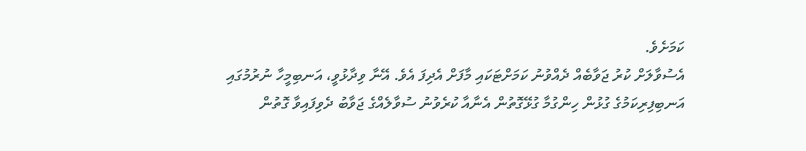ކަމަށެވެ.
އެސުވާލަށް ކުރު ޖަވާބެއް ދެއްވުނު ކަމަށްޓަކައި މާފަށް އެދިފަ އެވެ. އޭނާ ވިދާޅުވީ، އަނބިމީހާ ނުރުމުގައި އަނބިފިރިކަމުގެ ގުޅުން ހިންގުމާ ގުޅޭގޮތުން އެނާއާ ކުރެވުނު ސުވާލެއްގެ ޖަވާބު ދެވިފައިވާ ގޮތުން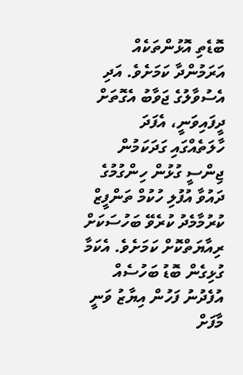ބޮޑެތި އޮޅުންތަކެއް އަރަމުންދާ ކަމަށެވެ. އަދި އެސުވާލުގެ ޖަވާބު އެގޮތަށް ދީފައިވަނީ، އެފަދަ ހާލަތެއްގައި ގަދަކަމުން ޖިންސީ ގުޅުން ހިންގުމުގެ ދައުވާ އުފުލި ހުކުމް ތަންފީޒް ކުރުމާމެދު ކުރެވޭ ބަހުސަކަށް ރިއާޔަތްކޮށް ކަމަށެވެ. އެކަމާ ގުޅިގެން ބޮޑު ބަހުސެއް އުފެދުނު ފަހުން އިޔާޒު ވަނީ މާފަށް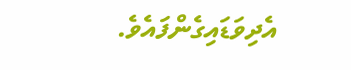އެދިވަޑައިގެންފައެވެ.